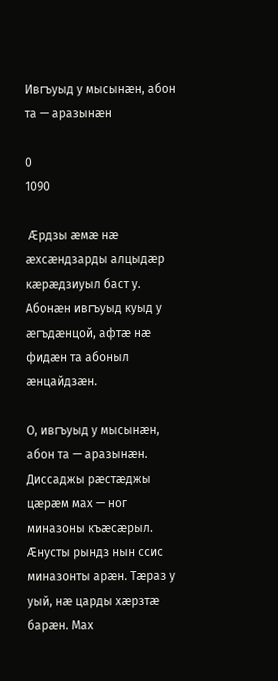Ивгъуыд у мысынæн, абон та — аразынæн

0
1090

 Æрдзы æмæ нæ æхсæндзарды алцыдæр кæрæдзиуыл баст у. Абонæн ивгъуыд куыд у æгъдæнцой, афтæ нæ фидæн та абоныл æнцайдзæн.

О, ивгъуыд у мысынæн, абон та — аразынæн. Диссаджы рæстæджы цæрæм мах — ног миназоны къæсæрыл. Æнусты рындз нын ссис миназонты арæн. Тæраз у уый, нæ царды хæрзтæ барæн. Мах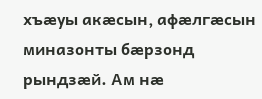хъæуы акæсын, афæлгæсын миназонты бæрзонд рындзæй. Ам нæ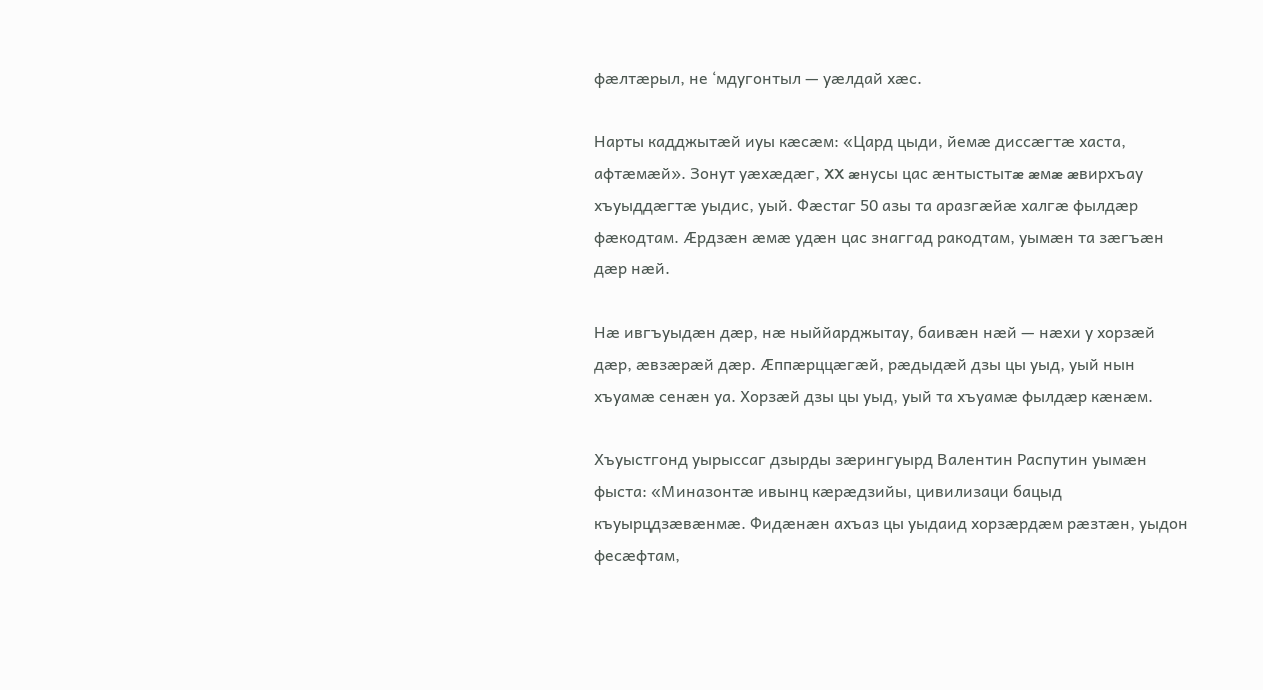фæлтæрыл, не ‘мдугонтыл — уæлдай хæс.

Нарты кадджытæй иуы кæсæм: «Цард цыди, йемæ диссæгтæ хаста, афтæмæй». Зонут уæхæдæг, XX æнусы цас æнтыстытæ æмæ æвирхъау хъуыддæгтæ уыдис, уый. Фæстаг 50 азы та аразгæйæ халгæ фылдæр фæкодтам. Æрдзæн æмæ удæн цас знаггад ракодтам, уымæн та зæгъæн дæр нæй.

Нæ ивгъуыдæн дæр, нæ ныййарджытау, баивæн нæй — нæхи у хорзæй дæр, æвзæрæй дæр. Æппæрццæгæй, рæдыдæй дзы цы уыд, уый нын хъуамæ сенæн уа. Хорзæй дзы цы уыд, уый та хъуамæ фылдæр кæнæм.

Хъуыстгонд уырыссаг дзырды зæрингуырд Валентин Распутин уымæн фыста: «Миназонтæ ивынц кæрæдзийы, цивилизаци бацыд къуырцдзæвæнмæ. Фидæнæн ахъаз цы уыдаид хорзæрдæм рæзтæн, уыдон фесæфтам,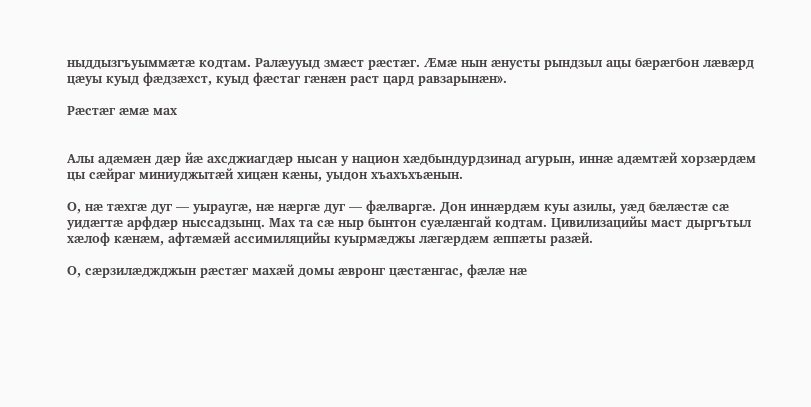ныддызгъуыммæтæ кодтам. Ралæууыд змæст рæстæг. Æмæ нын æнусты рындзыл ацы бæрæгбон лæвæрд цæуы куыд фæдзæхст, куыд фæстаг гæнæн раст цард равзарынæн».

Рæстæг æмæ мах


Алы адæмæн дæр йæ ахсджиагдæр нысан у национ хæдбындурдзинад агурын, иннæ адæмтæй хорзæрдæм цы сæйраг миниуджытæй хицæн кæны, уыдон хъахъхъæнын.

О, нæ тæхгæ дуг — уыраугæ, нæ нæргæ дуг — фæлваргæ. Дон иннæрдæм куы азилы, уæд бæлæстæ сæ уидæгтæ арфдæр ныссадзынц. Мах та сæ ныр бынтон суæлæнгай кодтам. Цивилизацийы маст дыргътыл хæлоф кæнæм, афтæмæй ассимиляцийы куырмæджы лæгæрдæм æппæты разæй.

О, сæрзилæджджын рæстæг махæй домы æвронг цæстæнгас, фæлæ нæ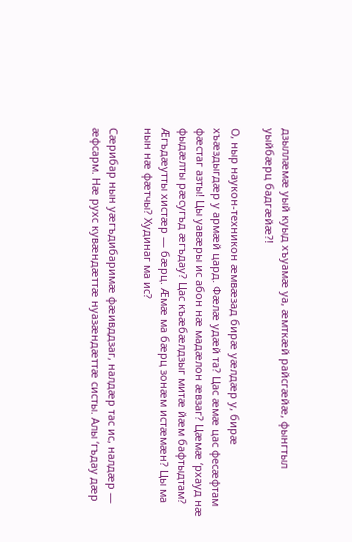дзыллæмæ уый куыд хъуамæ уа, æмткæй райсгæйæ, фынгтыл уыйбæрц бадгæйæ?!

О, ныр наукон-техникон æмвæзад бирæ уæлдæр у, бирæ хъæздыгдæр у армæй цард. Фæлæ удæй та? Цас æмæ цас фесæфтам фæстаг азты! Цы уавæры ис абон нæ мадæлон æвзаг? Цæмæ ‘рхауд нæ фыдæлты рæсугъд æгъдау? Цас къæбæлдзыг митæ йæм бафтыдтам? Æгъдæутты хистæр — бæрц. Æмæ ма бæрц зонæм истæмæн? Цы ма нын нæ фæтчы? Худинаг ма ис?

Сæрибар нын уæгъдибаримæ фæивддзаг, налдæр тас ис, налдæр — æфсарм. Нæ рухс кувæндæттæ нуазæндæттæ систы. Алы ‘гъдау дæр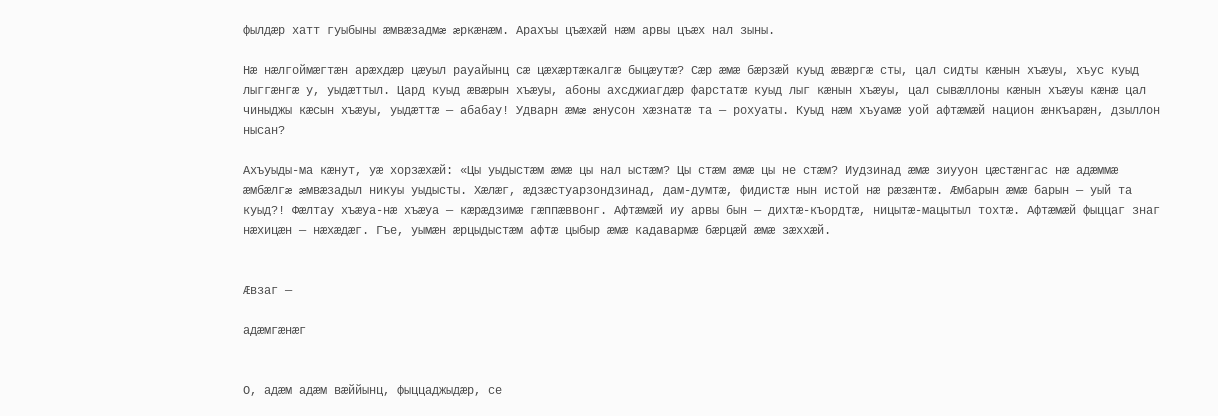фылдæр хатт гуыбыны æмвæзадмæ æркæнæм. Арахъы цъæхæй нæм арвы цъæх нал зыны.

Нæ нæлгоймæгтæн арæхдæр цæуыл рауайынц сæ цæхæртæкалгæ быцæутæ? Сæр æмæ бæрзæй куыд æвæргæ сты, цал сидты кæнын хъæуы, хъус куыд лыггæнгæ у, уыдæттыл. Цард куыд æвæрын хъæуы, абоны ахсджиагдæр фарстатæ куыд лыг кæнын хъæуы, цал сывæллоны кæнын хъæуы кæнæ цал чиныджы кæсын хъæуы, уыдæттæ — абабау! Удварн æмæ æнусон хæзнатæ та — рохуаты. Куыд нæм хъуамæ уой афтæмæй национ æнкъарæн, дзыллон нысан?

Ахъуыды-ма кæнут, уæ хорзæхæй: «Цы уыдыстæм æмæ цы нал ыстæм? Цы стæм æмæ цы не стæм? Иудзинад æмæ зиууон цæстæнгас нæ адæммæ æмбæлгæ æмвæзадыл никуы уыдысты. Хæлæг, æдзæстуарзондзинад, дам-думтæ, фидистæ нын истой нæ рæзæнтæ. Æмбарын æмæ барын — уый та куыд?! Фæлтау хъæуа-нæ хъæуа — кæрæдзимæ гæппæввонг. Афтæмæй иу арвы бын — дихтæ-къордтæ, ницытæ-мацытыл тохтæ. Афтæмæй фыццаг знаг нæхицæн — нæхæдæг. Гъе, уымæн æрцыдыстæм афтæ цыбыр æмæ кадавармæ бæрцæй æмæ зæххæй.


Æвзаг —

адæмгæнæг


О, адæм адæм вæййынц, фыццаджыдæр, се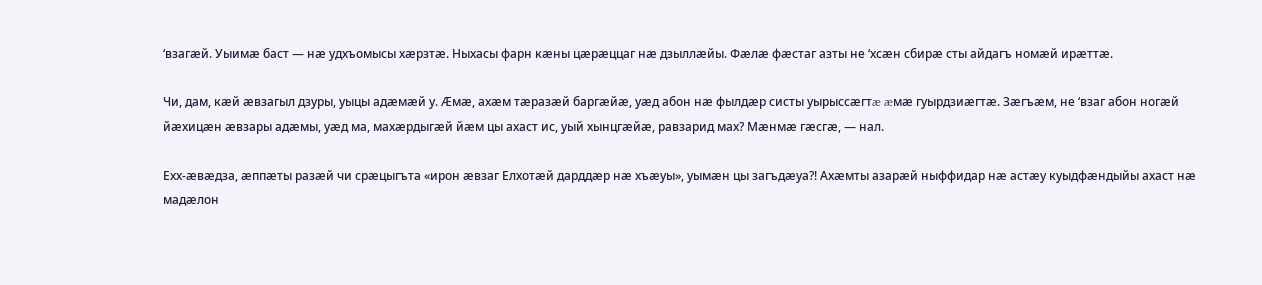‘взагæй. Уыимæ баст — нæ удхъомысы хæрзтæ. Ныхасы фарн кæны цæрæццаг нæ дзыллæйы. Фæлæ фæстаг азты не ‘хсæн сбирæ сты айдагъ номæй ирæттæ.

Чи, дам, кæй æвзагыл дзуры, уыцы адæмæй у. Æмæ, ахæм тæразæй баргæйæ, уæд абон нæ фылдæр систы уырыссæгтæ æмæ гуырдзиæгтæ. Зæгъæм, не ‘взаг абон ногæй йæхицæн æвзары адæмы, уæд ма, махæрдыгæй йæм цы ахаст ис, уый хынцгæйæ, равзарид мах? Мæнмæ гæсгæ, — нал.

Ехх-æвæдза, æппæты разæй чи срæцыгъта «ирон æвзаг Елхотæй дарддæр нæ хъæуы», уымæн цы загъдæуа?! Ахæмты азарæй ныффидар нæ астæу куыдфæндыйы ахаст нæ мадæлон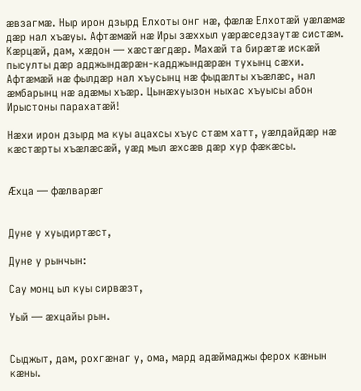æвзагмæ. Ныр ирон дзырд Елхоты онг нæ, фæлæ Елхотæй уæлæмæ дæр нал хъæуы. Афтæмæй нæ Иры зæххыл уæрæседзаутæ систæм. Кæрцæй, дам, хæдон — хæстæгдæр. Махæй та бирæтæ искæй пысулты дæр адджындæрæн-кадджындæрæн тухынц сæхи. Афтæмæй нæ фылдæр нал хъусынц нæ фыдæлты хъæлæс, нал æмбарынц нæ адæмы хъæр. Цынæхуызон ныхас хъуысы абон Ирыстоны парахатæй!

Нæхи ирон дзырд ма куы ацахсы хъус стæм хатт, уæлдайдæр нæ кæстæрты хъæлæсæй, уæд мыл æхсæв дæр хур фæкæсы.


Æхца — фæлварæг


Дуне у хуыдиртæст,

Дуне у рынчын:

Сау монц ыл куы сирвæзт,

Уый — æхцайы рын.


Сыджыт, дам, рохгæнаг у, ома, мард адæймаджы ферох кæнын кæны.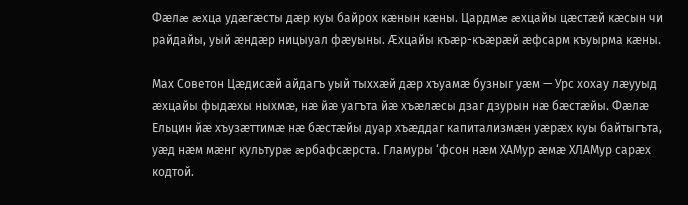Фæлæ æхца удæгæсты дæр куы байрох кæнын кæны. Цардмæ æхцайы цæстæй кæсын чи райдайы, уый æндæр ницыуал фæуыны. Æхцайы къæр-къæрæй æфсарм къуырма кæны.

Мах Советон Цæдисæй айдагъ уый тыххæй дæр хъуамæ бузныг уæм — Урс хохау лæууыд æхцайы фыдæхы ныхмæ, нæ йæ уагъта йæ хъæлæсы дзаг дзурын нæ бæстæйы. Фæлæ Ельцин йæ хъузæттимæ нæ бæстæйы дуар хъæддаг капитализмæн уæрæх куы байтыгъта, уæд нæм мæнг культурæ æрбафсæрста. Гламуры ‘фсон нæм ХАМур æмæ ХЛАМур сарæх кодтой.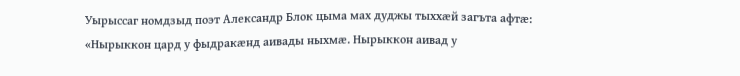Уырыссаг номдзыд поэт Александр Блок цыма мах дуджы тыххæй загъта афтæ: «Нырыккон цард у фыдракæнд аивады ныхмæ. Нырыккон аивад у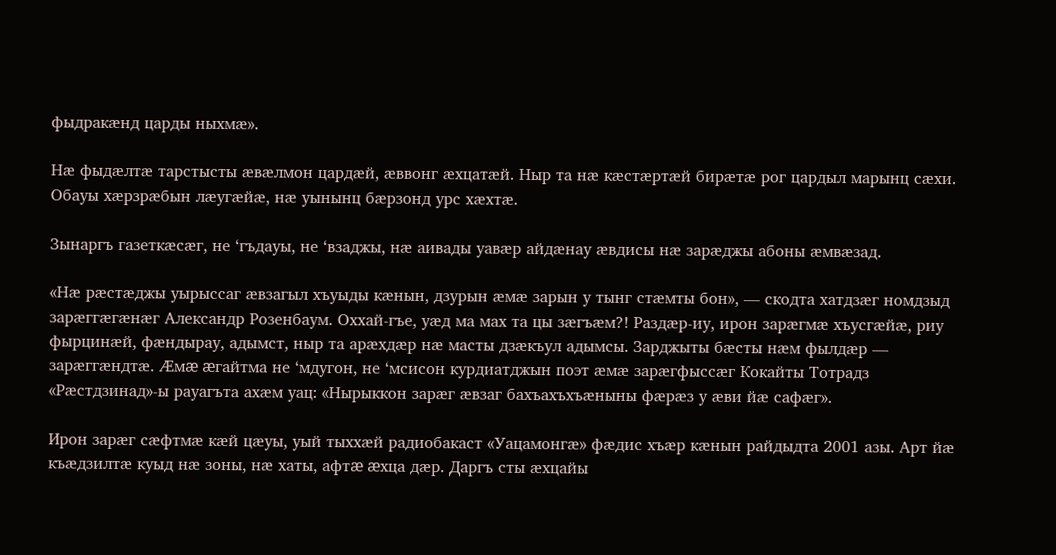фыдракæнд царды ныхмæ».

Нæ фыдæлтæ тарстысты æвæлмон цардæй, æввонг æхцатæй. Ныр та нæ кæстæртæй бирæтæ рог цардыл марынц сæхи. Обауы хæрзрæбын лæугæйæ, нæ уынынц бæрзонд урс хæхтæ.

Зынаргъ газеткæсæг, не ‘гъдауы, не ‘взаджы, нæ аивады уавæр айдæнау æвдисы нæ зарæджы абоны æмвæзад.

«Нæ рæстæджы уырыссаг æвзагыл хъуыды кæнын, дзурын æмæ зарын у тынг стæмты бон», — скодта хатдзæг номдзыд зарæггæгæнæг Александр Розенбаум. Оххай-гъе, уæд ма мах та цы зæгъæм?! Раздæр-иу, ирон зарæгмæ хъусгæйæ, риу фырцинæй, фæндырау, адымст, ныр та арæхдæр нæ масты дзæкъул адымсы. Зарджыты бæсты нæм фылдæр — зарæггæндтæ. Æмæ æгайтма не ‘мдугон, не ‘мсисон курдиатджын поэт æмæ зарæгфыссæг Кокайты Тотрадз «Рæстдзинад»-ы рауагъта ахæм уац: «Нырыккон зарæг æвзаг бахъахъхъæныны фæрæз у æви йæ сафæг».

Ирон зарæг сæфтмæ кæй цæуы, уый тыххæй радиобакаст «Уацамонгæ» фæдис хъæр кæнын райдыдта 2001 азы. Арт йæ къæдзилтæ куыд нæ зоны, нæ хаты, афтæ æхца дæр. Даргъ сты æхцайы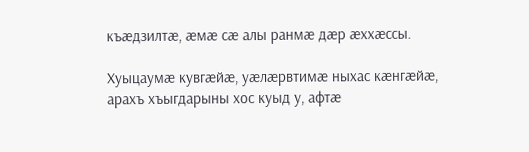къæдзилтæ, æмæ сæ алы ранмæ дæр æххæссы.

Хуыцаумæ кувгæйæ, уæлæрвтимæ ныхас кæнгæйæ, арахъ хъыгдарыны хос куыд у, афтæ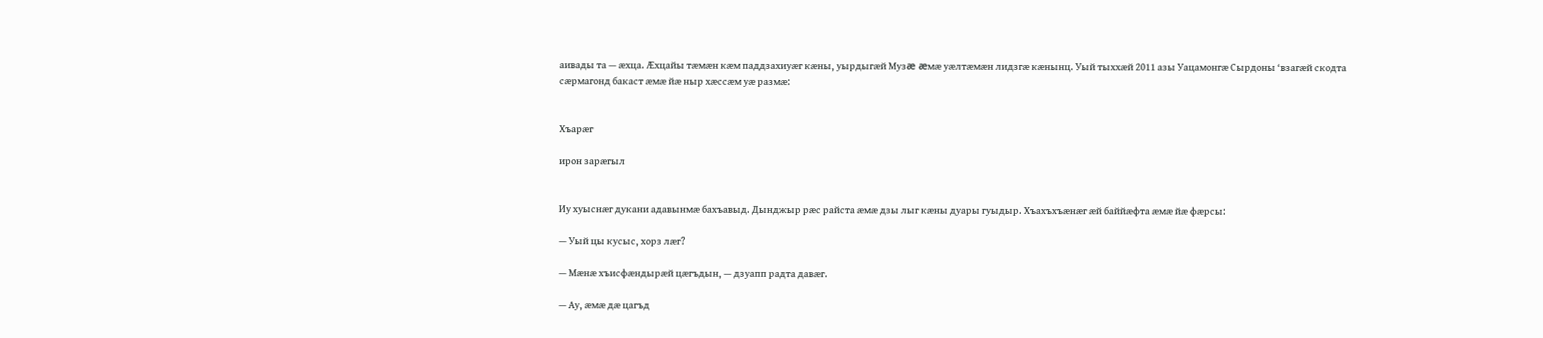аивады та — æхца. Æхцайы тæмæн кæм паддзахиуæг кæны, уырдыгæй Музæ æмæ уæлтæмæн лидзгæ кæнынц. Уый тыххæй 2011 азы Уацамонгæ Сырдоны ‘взагæй скодта сæрмагонд бакаст æмæ йæ ныр хæссæм уæ размæ:


Хъарæг

ирон зарæгыл


Иу хуыснæг дукани адавынмæ бахъавыд. Дынджыр рæс райста æмæ дзы лыг кæны дуары гуыдыр. Хъахъхъæнæг æй баййæфта æмæ йæ фæрсы:

— Уый цы кусыс, хорз лæг?

— Мæнæ хъисфæндырæй цæгъдын, — дзуапп радта давæг.

— Ау, æмæ дæ цагъд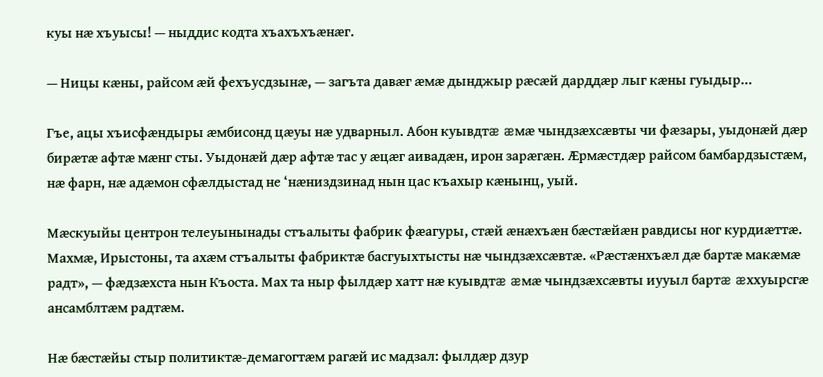куы нæ хъуысы! — ныддис кодта хъахъхъæнæг.

— Ницы кæны, райсом æй фехъусдзынæ, — загъта давæг æмæ дынджыр рæсæй дарддæр лыг кæны гуыдыр…

Гъе, ацы хъисфæндыры æмбисонд цæуы нæ удварныл. Абон куывдтæ æмæ чындзæхсæвты чи фæзары, уыдонæй дæр бирæтæ афтæ мæнг сты. Уыдонæй дæр афтæ тас у æцæг аивадæн, ирон зарæгæн. Æрмæстдæр райсом бамбардзыстæм, нæ фарн, нæ адæмон сфæлдыстад не ‘нæниздзинад нын цас къахыр кæнынц, уый.

Мæскуыйы центрон телеуынынады стъалыты фабрик фæагуры, стæй æнæхъæн бæстæйæн равдисы ног курдиæттæ. Махмæ, Ирыстоны, та ахæм стъалыты фабриктæ басгуыхтысты нæ чындзæхсæвтæ. «Рæстæнхъæл дæ бартæ макæмæ радт», — фæдзæхста нын Къоста. Мах та ныр фылдæр хатт нæ куывдтæ æмæ чындзæхсæвты иууыл бартæ æххуырсгæ ансамблтæм радтæм.

Нæ бæстæйы стыр политиктæ-демагогтæм рагæй ис мадзал: фылдæр дзур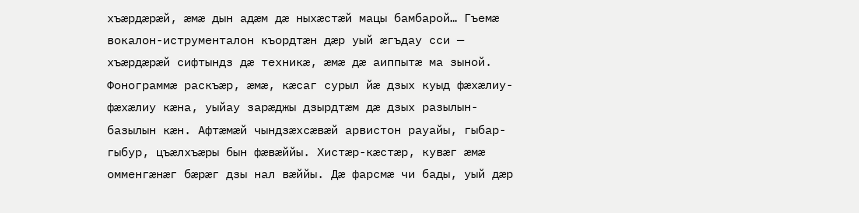хъæрдæрæй, æмæ дын адæм дæ ныхæстæй мацы бамбарой… Гъемæ вокалон-иструменталон къордтæн дæр уый æгъдау сси — хъæрдæрæй сифтындз дæ техникæ, æмæ дæ аиппытæ ма зыной. Фонограммæ раскъæр, æмæ, кæсаг сурыл йæ дзых куыд фæхæлиу-фæхæлиу кæна, уыйау зарæджы дзырдтæм дæ дзых разылын-базылын кæн. Афтæмæй чындзæхсæвæй арвистон рауайы, гыбар-гыбур, цъæлхъæры бын фæвæййы. Хистæр-кæстæр, кувæг æмæ омменгæнæг бæрæг дзы нал вæййы. Дæ фарсмæ чи бады, уый дæр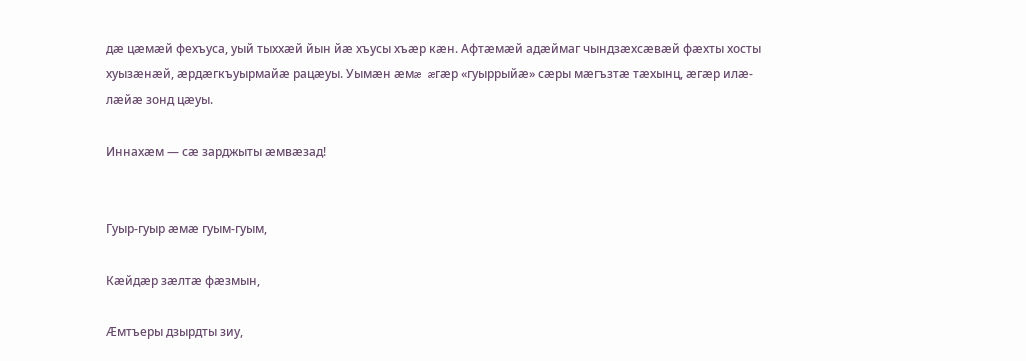дæ цæмæй фехъуса, уый тыххæй йын йæ хъусы хъæр кæн. Афтæмæй адæймаг чындзæхсæвæй фæхты хосты хуызæнæй, æрдæгкъуырмайæ рацæуы. Уымæн æмæ æгæр «гуыррыйæ» сæры мæгъзтæ тæхынц, æгæр илæ-лæйæ зонд цæуы.

Иннахæм — сæ зарджыты æмвæзад!


Гуыр-гуыр æмæ гуым-гуым,

Кæйдæр зæлтæ фæзмын,

Æмтъеры дзырдты зиу,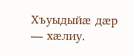Хъуыдыйæ дæр — хæлиу.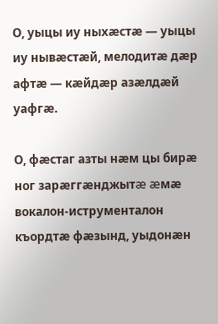О, уыцы иу ныхæстæ — уыцы иу нывæстæй, мелодитæ дæр афтæ — кæйдæр азæлдæй уафгæ.

О, фæстаг азты нæм цы бирæ ног зарæггæнджытæ æмæ вокалон-иструменталон къордтæ фæзынд, уыдонæн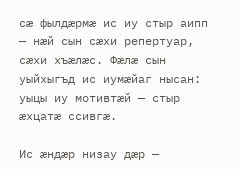сæ фылдæрмæ ис иу стыр аипп — нæй сын сæхи репертуар, сæхи хъæлæс. Фæлæ сын уыйхыгъд ис иумæйаг нысан: уыцы иу мотивтæй — стыр æхцатæ ссивгæ.

Ис æндæр низау дæр —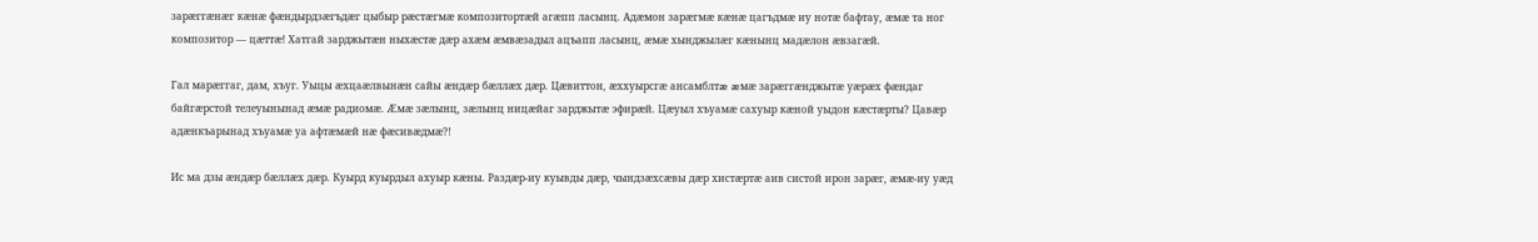зарæггæнæг кæнæ фæндырдзæгъдæг цыбыр рæстæгмæ композитортæй агæпп ласынц. Адæмон зарæгмæ кæнæ цагъдмæ иу нотæ бафтау, æмæ та ног композитор — цæттæ! Хатгай зарджытæн ныхæстæ дæр ахæм æмвæзадыл ацъапп ласынц, æмæ хынджылæг кæнынц мадæлон æвзагæй.

Гал марæггаг, дам, хъуг. Уыцы æхцаæлвынæн сайы æндæр бæллæх дæр. Цæвиттон, æххуырсгæ ансамблтæ æмæ зарæггæнджытæ уæрæх фæндаг байгæрстой телеуынынад æмæ радиомæ. Æмæ зæлынц, зæлынц ницæйаг зарджытæ эфирæй. Цæуыл хъуамæ сахуыр кæной уыдон кæстæрты? Цавæр адæнкъарынад хъуамæ уа афтæмæй нæ фæсивæдмæ?!

Ис ма дзы æндæр бæллæх дæр. Куырд куырдыл ахуыр кæны. Раздæр-иу куывды дæр, чындзæхсæвы дæр хистæртæ аив систой ирон зарæг, æмæ-иу уæд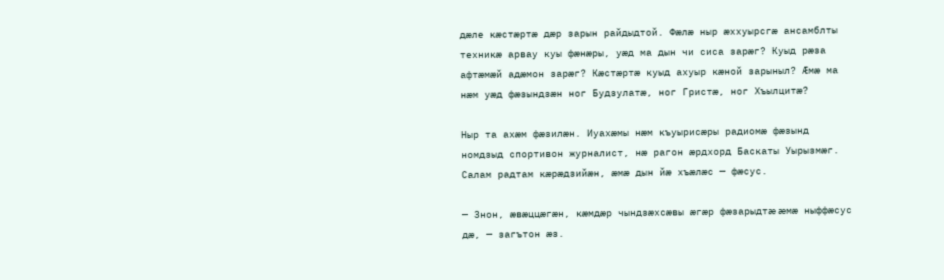дæле кæстæртæ дæр зарын райдыдтой. Фæлæ ныр æххуырсгæ ансамблты техникæ арвау куы фæнæры, уæд ма дын чи сиса зарæг? Куыд рæза афтæмæй адæмон зарæг? Кæстæртæ куыд ахуыр кæной зарыныл? Æмæ ма нæм уæд фæзындзæн ног Будзулатæ, ног Гристæ, ног Хъылцитæ?

Ныр та ахæм фæзилæн. Иуахæмы нæм къуырисæры радиомæ фæзынд номдзыд спортивон журналист, нæ рагон æрдхорд Баскаты Уырызмæг. Салам радтам кæрæдзийæн, æмæ дын йæ хъæлæс — фæсус.

— Знон, æвæццæгæн, кæмдæр чындзæхсæвы æгæр фæзарыдтæ æмæ ныффæсус дæ, — загътон æз.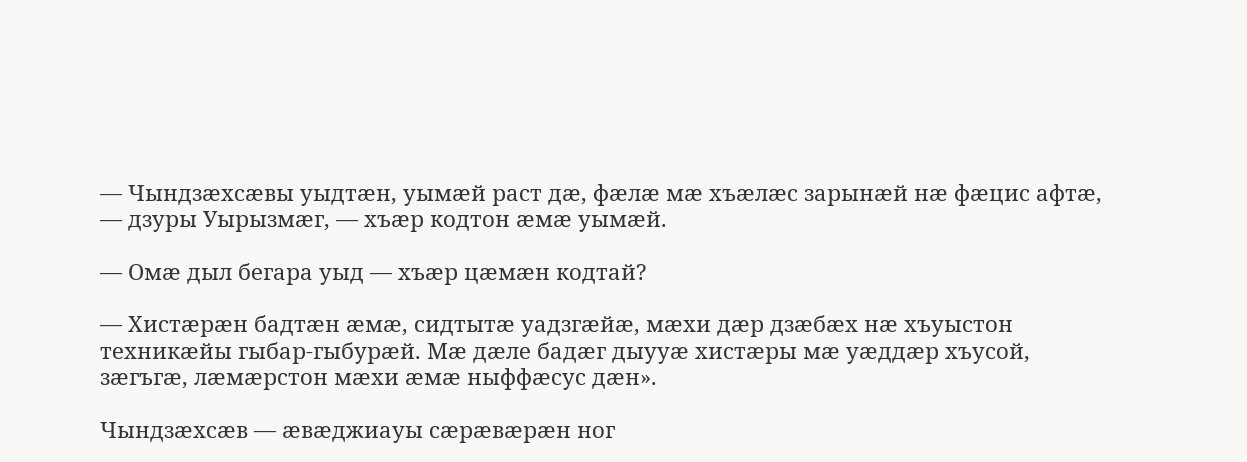— Чындзæхсæвы уыдтæн, уымæй раст дæ, фæлæ мæ хъæлæс зарынæй нæ фæцис афтæ, — дзуры Уырызмæг, — хъæр кодтон æмæ уымæй.

— Омæ дыл бегара уыд — хъæр цæмæн кодтай?

— Хистæрæн бадтæн æмæ, сидтытæ уадзгæйæ, мæхи дæр дзæбæх нæ хъуыстон техникæйы гыбар-гыбурæй. Мæ дæле бадæг дыууæ хистæры мæ уæддæр хъусой, зæгъгæ, лæмæрстон мæхи æмæ ныффæсус дæн».

Чындзæхсæв — æвæджиауы сæрæвæрæн ног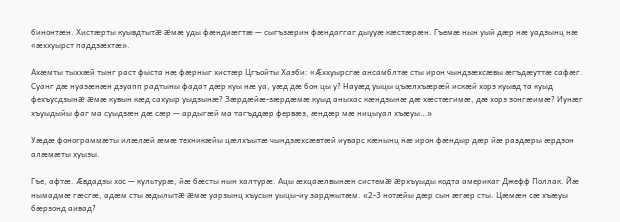бинонтæн. Хистæрты куывдтытæ æмæ уды фæндиæгтæ — сыгъзæрин фæндаггаг дыууæ кæстæрæн. Гъемæ нын уый дæр нæ уадзынц нæ «æххуырст паддзæхтæ».

Ахæмты тыххæй тынг раст фыста нæ фæрныг хистæр Цгъойты Хазби: «Æххуырсгæ ансамблтæ сты ирон чындзæхсæвы æгъдæуттæ сафæг. Суанг дæ нуазæнæн дзуапп радтыны фадат дæр куы нæ уа, уæд дæ бон цы у? Науæд уыцы цъæлхъæрæй искæй хорз куывд та куыд фехъусдзынæ æмæ кувын кæд сахуыр уыдзынæ? Зæрдæйæ-зæрдæмæ куыд аныхас кæндзынæ дæ хæстæгимæ, дæ хорз зонгæимæ? Иунæг хъуыдыйы фаг ма суыдзæн дæ сæр — ардыгæй ма тагъддæр фервæз, æндæр мæ ницыуал хъæуы…»

Уæдæ фонограммæты илæлæй æмæ техникæйы цæлхъытæ чындзæхсæвтæй иуварс кæнынц нæ ирон фæндыр дæр йæ раздæры æрдзон алæмæты хуызы.

Гъе, афтæ. Æвдадзы хос — культурæ, йæ бæсты нын халтурæ. Ацы æхцаæлвынæн системæ æрхъуыды кодта америкаг Джефф Поллак. Йæ нымадмæ гæсгæ, адæм сты æдылытæ æмæ уарзынц хъусын уыцы-иу зарджытæм. «2-3 нотæйы дæр сын æгæр сты. Цæмæн сæ хъæуы бæрзонд аивад?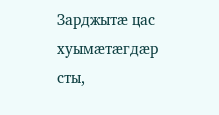Зарджытæ цас хуымæтæгдæр сты,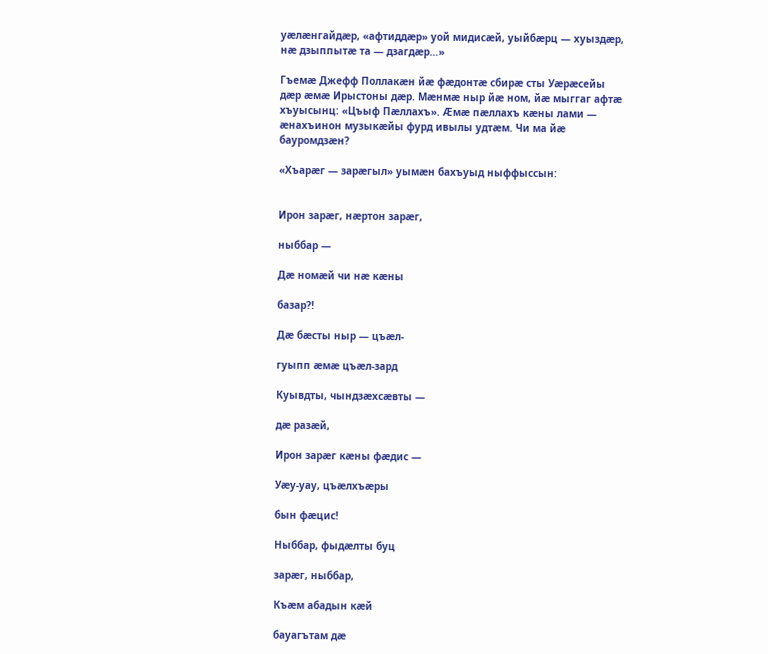уæлæнгайдæр, «афтиддæр» уой мидисæй, уыйбæрц — хуыздæр, нæ дзыппытæ та — дзагдæр…»

Гъемæ Джефф Поллакæн йæ фæдонтæ сбирæ сты Уæрæсейы дæр æмæ Ирыстоны дæр. Мæнмæ ныр йæ ном, йæ мыггаг афтæ хъуысынц: «Цъыф Пæллахъ». Æмæ пæллахъ кæны лами — æнахъинон музыкæйы фурд ивылы удтæм. Чи ма йæ бауромдзæн?

«Хъарæг — зарæгыл» уымæн бахъуыд ныффыссын:


Ирон зарæг, нæртон зарæг,

ныббар —

Дæ номæй чи нæ кæны

базар?!

Дæ бæсты ныр — цъæл-

гуыпп æмæ цъæл-зард

Куывдты, чындзæхсæвты —

дæ разæй,

Ирон зарæг кæны фæдис —

Уæу-уау, цъæлхъæры

бын фæцис!

Ныббар, фыдæлты буц

зарæг, ныббар,

Къæм абадын кæй

бауагътам дæ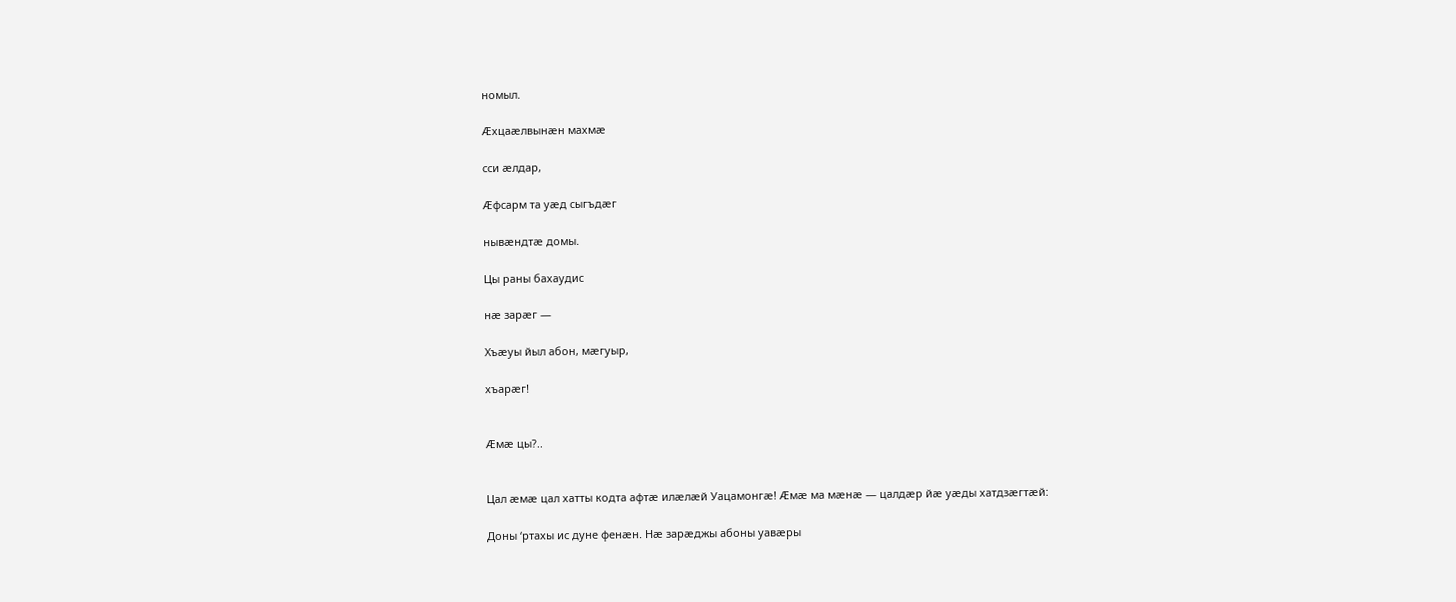номыл.

Æхцаæлвынæн махмæ

сси æлдар,

Æфсарм та уæд сыгъдæг

нывæндтæ домы.

Цы раны бахаудис

нæ зарæг —

Хъæуы йыл абон, мæгуыр,

хъарæг!


Æмæ цы?..


Цал æмæ цал хатты кодта афтæ илæлæй Уацамонгæ! Æмæ ма мæнæ — цалдæр йæ уæды хатдзæгтæй:

Доны ‘ртахы ис дуне фенæн. Нæ зарæджы абоны уавæры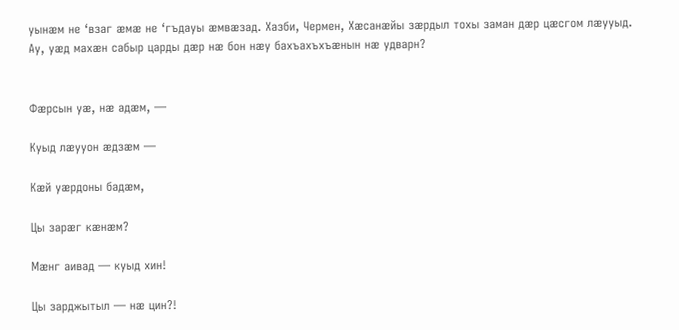уынæм не ‘взаг æмæ не ‘гъдауы æмвæзад. Хазби, Чермен, Хæсанæйы зæрдыл тохы заман дæр цæсгом лæууыд. Ау, уæд махæн сабыр царды дæр нæ бон нæу бахъахъхъæнын нæ удварн?


Фæрсын уæ, нæ адæм, —

Куыд лæууон æдзæм —

Кæй уæрдоны бадæм,

Цы зарæг кæнæм?

Мæнг аивад — куыд хин!

Цы зарджытыл — нæ цин?!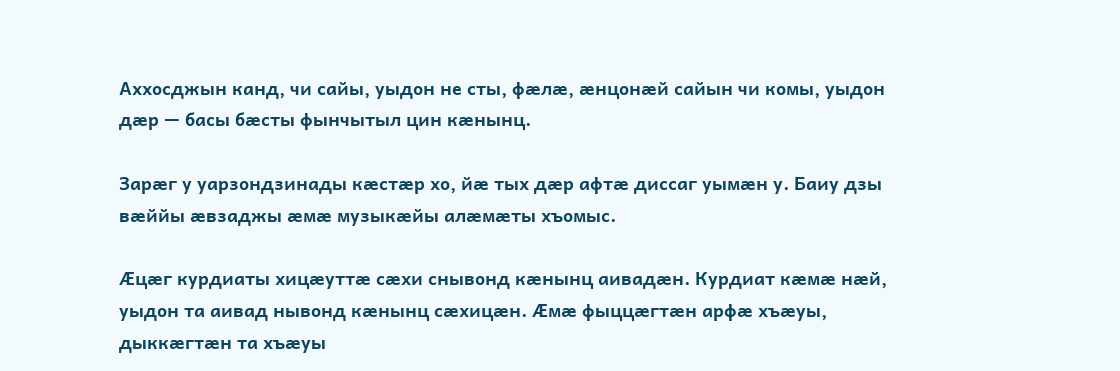Аххосджын канд, чи сайы, уыдон не сты, фæлæ, æнцонæй сайын чи комы, уыдон дæр — басы бæсты фынчытыл цин кæнынц.

Зарæг у уарзондзинады кæстæр хо, йæ тых дæр афтæ диссаг уымæн у. Баиу дзы вæййы æвзаджы æмæ музыкæйы алæмæты хъомыс.

Æцæг курдиаты хицæуттæ сæхи снывонд кæнынц аивадæн. Курдиат кæмæ нæй, уыдон та аивад нывонд кæнынц сæхицæн. Æмæ фыццæгтæн арфæ хъæуы, дыккæгтæн та хъæуы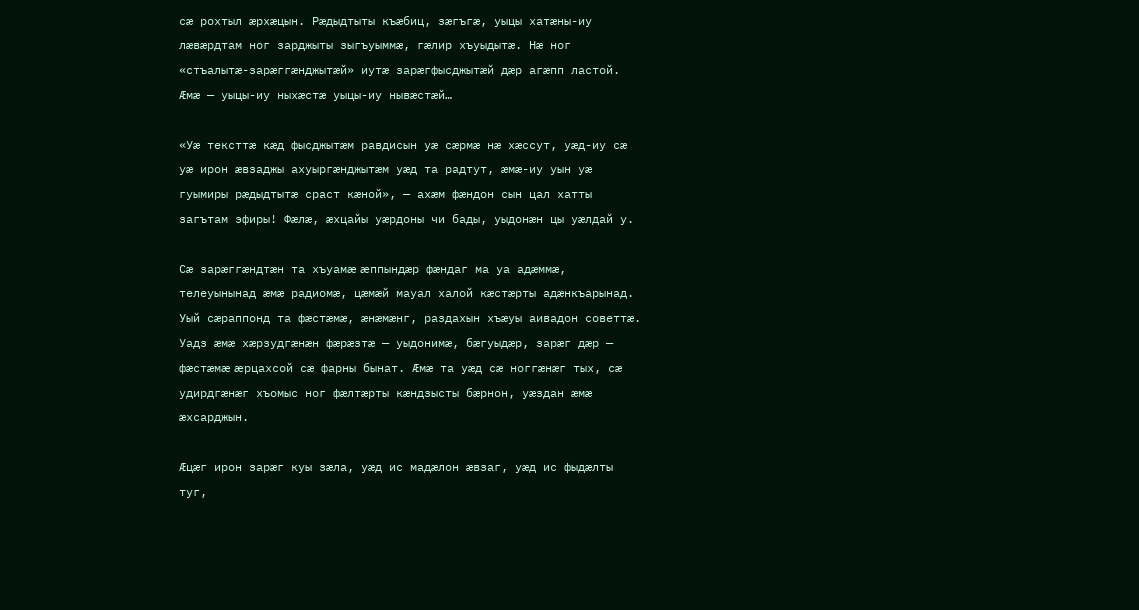сæ рохтыл æрхæцын. Рæдыдтыты къæбиц, зæгъгæ, уыцы хатæны-иу лæвæрдтам ног зарджыты зыгъуыммæ, гæлир хъуыдытæ. Нæ ног «стъалытæ-зарæггæнджытæй» иутæ зарæгфысджытæй дæр агæпп ластой. Æмæ — уыцы-иу ныхæстæ уыцы-иу нывæстæй…

«Уæ тексттæ кæд фысджытæм равдисын уæ сæрмæ нæ хæссут, уæд-иу сæ уæ ирон æвзаджы ахуыргæнджытæм уæд та радтут, æмæ-иу уын уæ гуымиры рæдыдтытæ сраст кæной», — ахæм фæндон сын цал хатты загътам эфиры! Фæлæ, æхцайы уæрдоны чи бады, уыдонæн цы уæлдай у.

Сæ зарæггæндтæн та хъуамæ æппындæр фæндаг ма уа адæммæ, телеуынынад æмæ радиомæ, цæмæй мауал халой кæстæрты адæнкъарынад. Уый сæраппонд та фæстæмæ, æнæмæнг, раздахын хъæуы аивадон советтæ. Уадз æмæ хæрзудгæнæн фæрæзтæ — уыдонимæ, бæгуыдæр, зарæг дæр — фæстæмæ æрцахсой сæ фарны бынат. Æмæ та уæд сæ ноггæнæг тых, сæ удирдгæнæг хъомыс ног фæлтæрты кæндзысты бæрнон, уæздан æмæ æхсарджын.

Æцæг ирон зарæг куы зæла, уæд ис мадæлон æвзаг, уæд ис фыдæлты туг,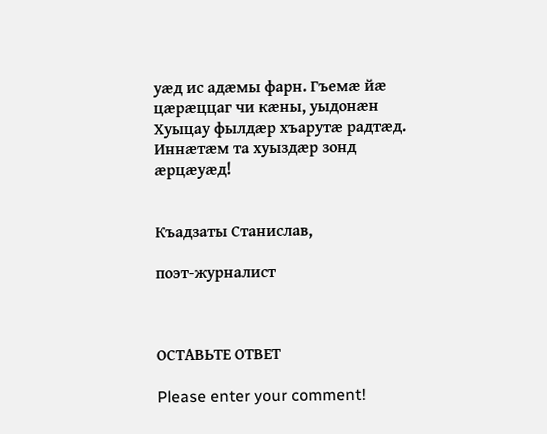уæд ис адæмы фарн. Гъемæ йæ цæрæццаг чи кæны, уыдонæн Хуыцау фылдæр хъарутæ радтæд. Иннæтæм та хуыздæр зонд æрцæуæд!


Къадзаты Станислав,

поэт-журналист



ОСТАВЬТЕ ОТВЕТ

Please enter your comment!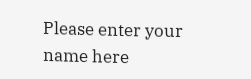Please enter your name here